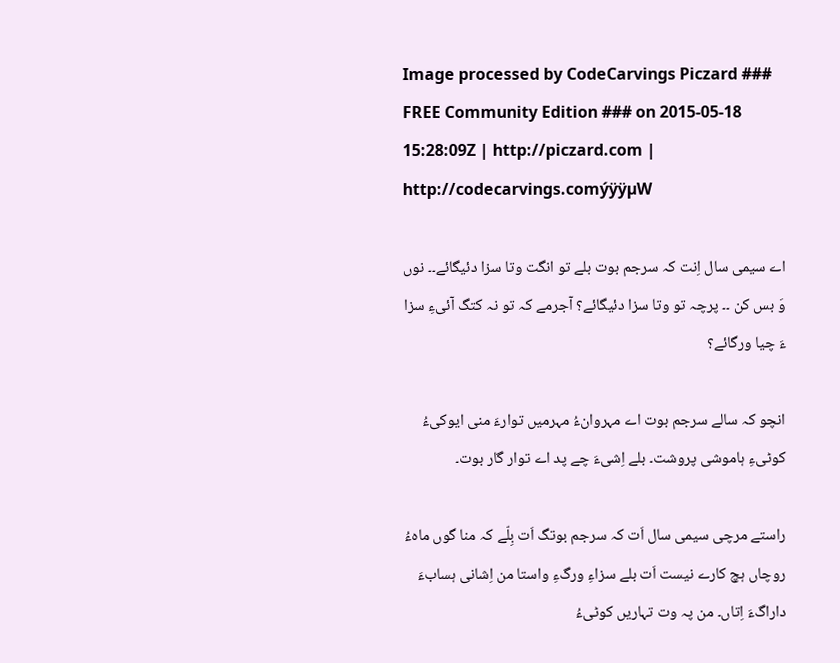Image processed by CodeCarvings Piczard ### FREE Community Edition ### on 2015-05-18 15:28:09Z | http://piczard.com | http://codecarvings.comýÿÿµW

اے سیمی سال اِنت کہ سرجم بوت بلے تو انگت وتا سزا دئیگائے۔۔ نوں وَ بس کن ۔۔ پرچہ تو وتا سزا دئیگائے؟ آجرمے کہ تو نہ کتگ آئیءِ سزا ءَ چیا ورگائے؟

انچو کہ سالے سرجم بوت اے مہروانءُ مہرمیں توارءَ منی ایوکیءُ کوٹیءِ ہاموشی پروشت۔ بلے اِشیءَ چے پد اے توار گار بوت۔

راستے مرچی سیمی سال اَت کہ سرجم بوتگ اَت بِلّے کہ منا گوں ماہءُ روچاں ہچ کارے نیست اَت بلے سزاءِ ورگءِ واستا من اِشانی ہسابءَ داراگءَ اِتاں۔ من پہ وت تہاریں کوٹیءُ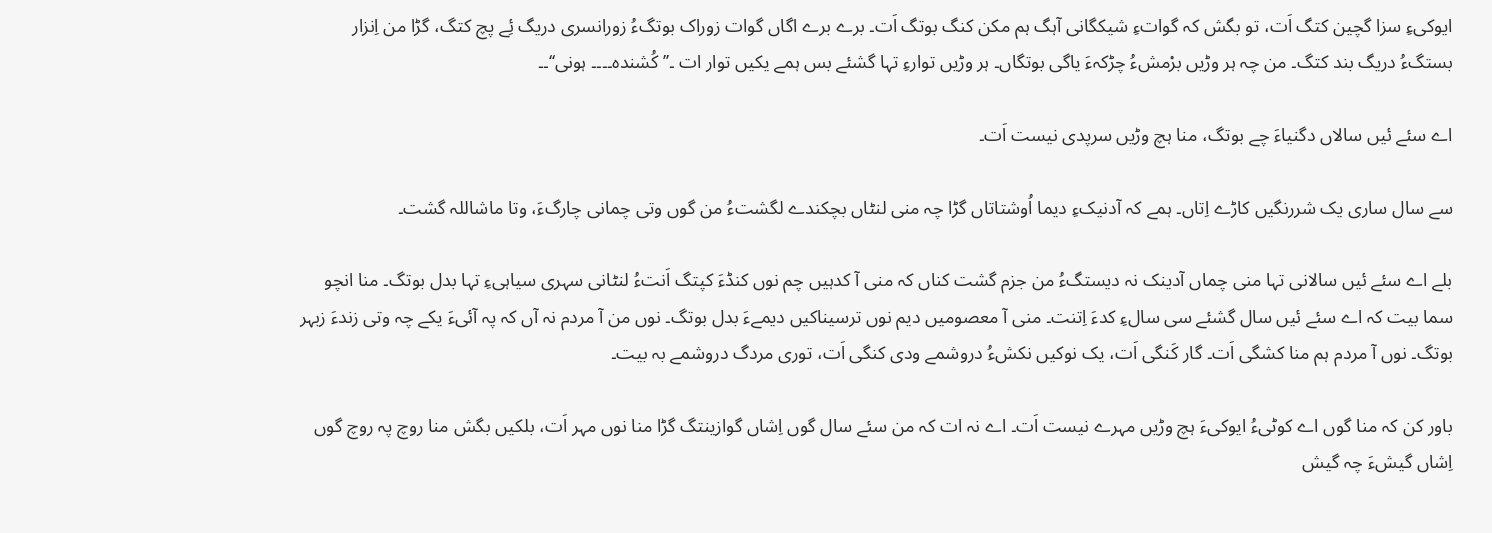ایوکیءِ سزا گچین کتگ اَت، تو بگش کہ گواتءِ شیکگانی آہگ ہم مکن کنگ بوتگ اَت۔ برے برے اگاں گوات زوراک بوتگءُ زورانسری دریگ ئِے پچ کتگ، گڑا من اِنزار بستگءُ دریگ بند کتگ۔ من چہ ہر وڑیں برْمشءُ چڑکہءَ یاگی بوتگاں۔ ہر وڑیں توارءِ تہا گشئے بس ہمے یکیں توار ات ۔’’ کُشندہ۔۔۔۔ ہونی‘‘۔۔

اے سئے ئیں سالاں دگنیاءَ چے بوتگ، منا ہچ وڑیں سرپدی نیست اَت۔

سے سال ساری یک شررنگیں کاڑے اِتاں۔ ہمے کہ آدنیکءِ دیما اُوشتاتاں گڑا چہ منی لنٹاں بچکندے لگشتءُ من گوں وتی چمانی چارگءَ، وتا ماشاللہ گشت۔

بلے اے سئے ئیں سالانی تہا منی چماں آدینک نہ دیستگءُ من جزم گشت کناں کہ منی آ کدہیں چم نوں کنڈءَ کپتگ اَنتءُ لنٹانی سہری سیاہیءِ تہا بدل بوتگ۔ منا انچو سما بیت کہ اے سئے ئیں سال گشئے سی سالءِ کدءَ اِتنت۔ منی آ معصومیں دیم نوں ترسیناکیں دیمےءَ بدل بوتگ۔ نوں من آ مردم نہ آں کہ پہ آئیءَ یکے چہ وتی زندءَ زبہر بوتگ۔ نوں آ مردم ہم منا کشگی اَت۔ گار کَنگی اَت، یک نوکیں نکشءُ دروشمے ودی کنگی اَت، توری مردگ دروشمے بہ بیت۔

باور کن کہ منا گوں اے کوٹیءُ ایوکیءَ ہچ وڑیں مہرے نیست اَت۔ اے نہ ات کہ من سئے سال گوں اِشاں گوازینتگ گڑا منا نوں مہر اَت، بلکیں بگش منا روچ پہ روچ گوں  اِشاں گیشءَ چہ گیش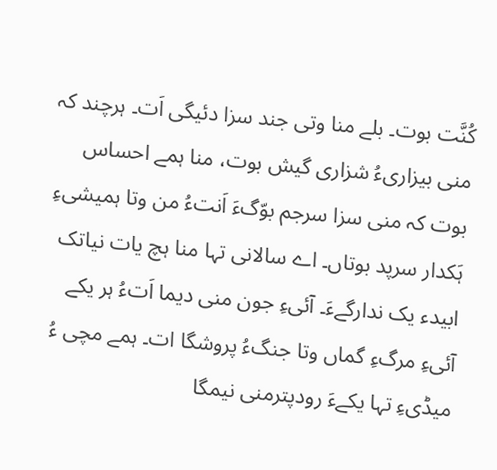کُنَّت بوت۔ بلے منا وتی جند سزا دئیگی اَت۔ ہرچند کہ منی بیزاریءُ شزاری گیش بوت، منا ہمے احساس بوت کہ منی سزا سرجم بوّگءَ اَنتءُ من وتا ہمیشیءِ ہَکدار سرپد بوتاں۔ اے سالانی تہا منا ہچ یات نیاتک ابیدء یک ندارگےءَ۔ آئیءِ جون منی دیما اَتءُ ہر یکے آئیءِ مرگءِ گماں وتا جنگءُ پروشگا ات۔ ہمے مچی ءُ میڈیءِ تہا یکےءَ رودپترمنی نیمگا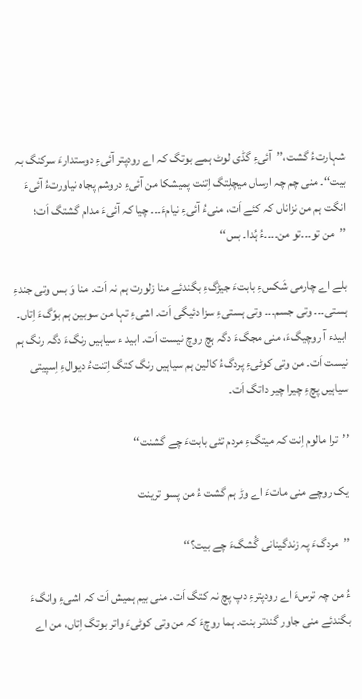شہارتءُ گشت،’’آئیءِ گڈی لوٹ ہمے بوتگ کہ اے رودپتر آئیءِ دوستدارءَ سرکنگ بہ بیت‘‘۔ منی چم چہ ارساں میچلِتگ اِتنت پمیشکا من آئیءِ دروشم پجاہ نیاورتءُ آئیءَ انگت ہم من نزاناں کہ کئے اَت، منیءُ آئیءِ نیامءَ۔۔۔ چیا کہ آئیءَ مدام گشتگ اَت؛
’’من تو۔۔۔تو من۔۔۔۔ءُ ہُدا۔ بس‘‘

بلے اے چارمی شَکسءِ بابتءَ جیڑگءِ بگندئے منا زلورت ہم نہ اَت۔ منا وَ بس وتی جندءِ ہستی۔۔۔ وتی جسم۔۔۔ وتی ہستیءِ سزا دئیگی اَت۔ اشیءِ تہا من سوبین ہم بوّگءَ اِتاں۔
ابیدء آ روچیگءَ، منی مجگءَ دگہ ہچ روچ نیست اَت۔ ابید ء سیاہیں رنگءَ دگہ رنگ ہم نیست اَت۔ من وتی کوٹیءِ پردگءُ کالین ہم سیاہیں رنگ کتگ اِتنتءُ دیوالءِ اِسپیتی سیاہیں پچءِ چیرا چیر داتگ اَت۔

’’ترا مالوم اِنت کہ میتگءِ مردم تئی بابتءَ چے گشنت‘‘

یک روچے منی ماتءَ اے وڑ ہم گشت ءُ من پسو ترینت

’’مردگءَ پہ زندگینانی گُشگءَ چے بیت؟‘‘

ءُ من چہ ترسءَ اے رودپترءِ دپ پچ نہ کتگ اَت۔ منی بیم ہمیش اَت کہ اشیءِ وانگءَ بگندئے منی جاور گندتر بنت۔ ہما روچءَ کہ من وتی کوٹیءَ واتر بوتگ اِتاں، من اے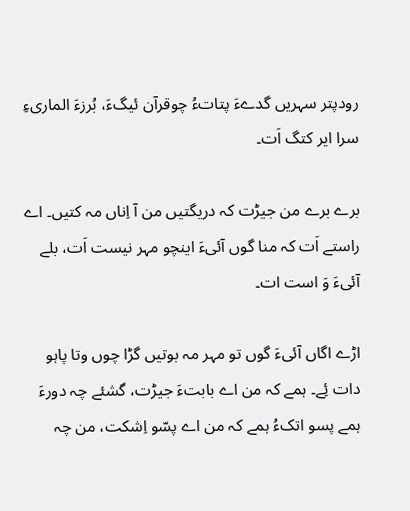رودپتر سہریں گدےءَ پتاتءُ چوقرآن ئیگءَ، بُرزءَ الماریءِ سرا ایر کتگ اَت۔

برے برے من جیڑت کہ دریگتیں من آ اِناں مہ کتیں۔ اے راستے اَت کہ منا گوں آئیءَ اینچو مہر نیست اَت، بلے آئیءَ وَ است ات۔

اڑے اگاں آئیءَ گوں تو مہر مہ بوتیں گڑا چوں وتا پاہو دات ئِے۔ ہمے کہ من اے بابتءَ جیڑت، گشئے چہ دورءَ ہمے پسو اتکءُ ہمے کہ من اے پسّو اِشکت، من چہ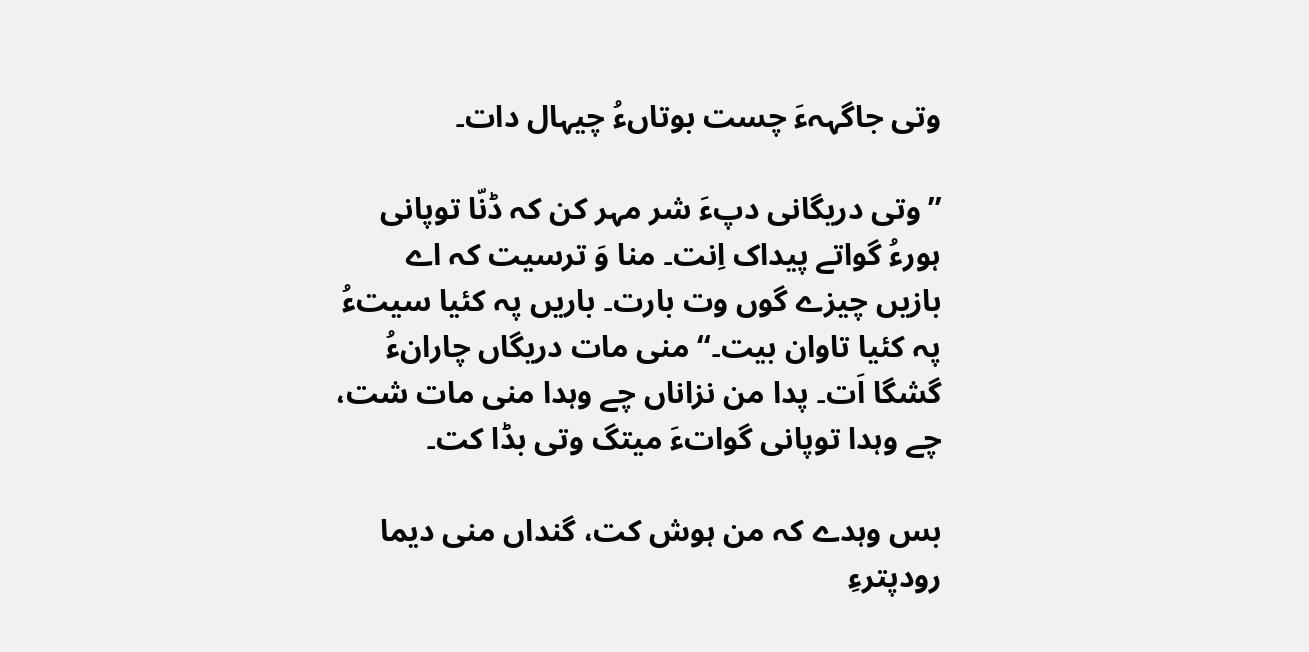وتی جاگہہءَ چست بوتاںءُ چیہال دات۔

’’وتی دریگانی دپءَ شر مہر کن کہ ڈنّا توپانی ہورءُ گواتے پیداک اِنت۔ منا وَ ترسیت کہ اے بازیں چیزے گوں وت بارت۔ باریں پہ کئیا سیتءُ پہ کئیا تاوان بیت۔‘‘ منی مات دریگاں چارانءُ گشگا اَت۔ پدا من نزاناں چے وہدا منی مات شت، چے وہدا توپانی گواتءَ میتگ وتی بڈا کت۔

بس وہدے کہ من ہوش کت، گنداں منی دیما رودپترءِ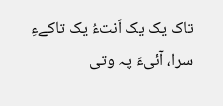تاک یک یک اَنتءُ یک تاکےءِ سرا، آئیءَ پہ وتی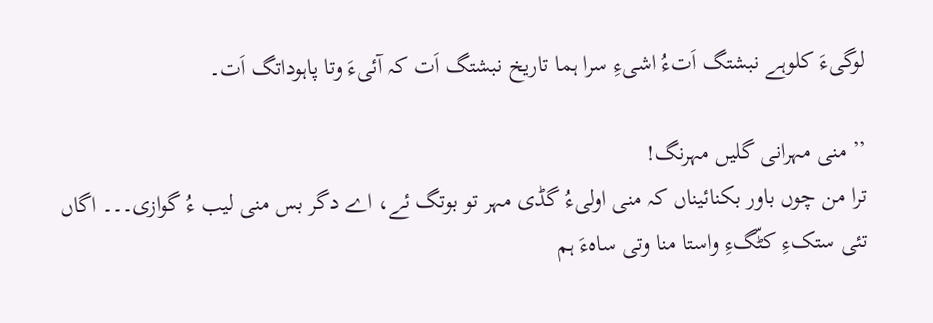لوگیءَ کلوہے نبشتگ اَتءُ اشیءِ سرا ہما تاریخ نبشتگ اَت کہ آئیءَ وتا پاہوداتگ اَت۔

’’ منی مہرانی گلیں مہرنگ!
ترا من چوں باور بکنائیناں کہ منی اولیءُ گڈی مہر تو بوتگ ئے، اے دگر بس منی لیب ءُ گوازی۔۔۔ اگاں تئی ستکءِ کٹّگءِ واستا منا وتی ساہءَ ہم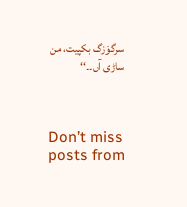سرگوَزگ بکپیت، من ساڑی آں۔۔‘‘



Don’t miss posts from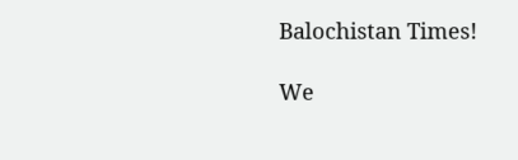Balochistan Times!

We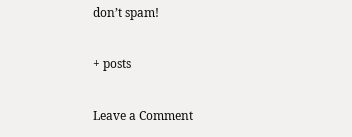don’t spam!

+ posts

Leave a Comment